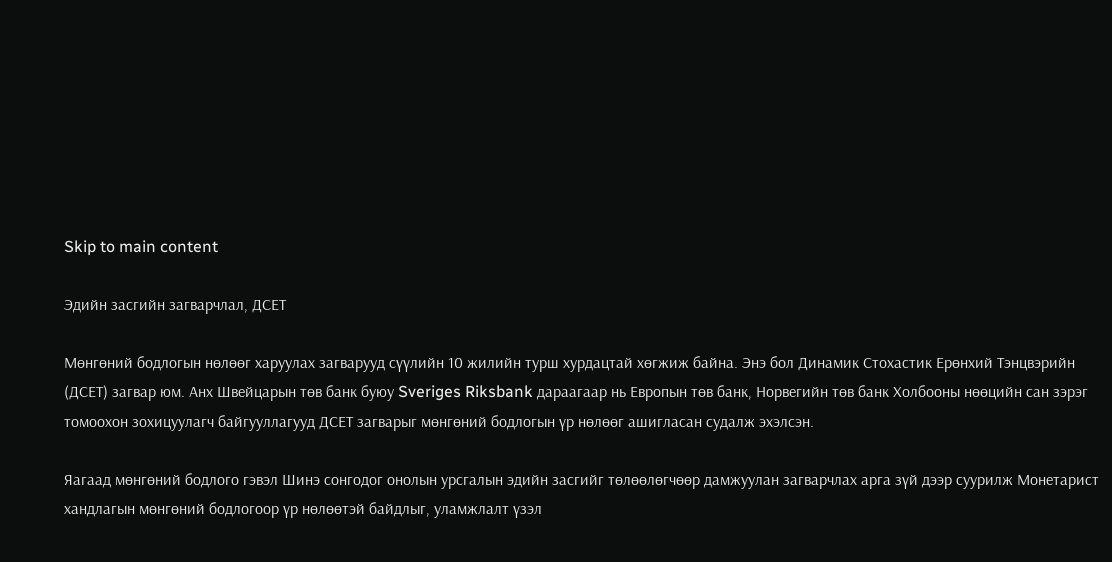Skip to main content

Эдийн засгийн загварчлал, ДСЕТ

Мөнгөний бодлогын нөлөөг харуулах загварууд сүүлийн 10 жилийн турш хурдацтай хөгжиж байна. Энэ бол Динамик Стохастик Ерөнхий Тэнцвэрийн (ДСЕТ) загвар юм. Анх Швейцарын төв банк буюу Sveriges Riksbank дараагаар нь Европын төв банк, Норвегийн төв банк Холбооны нөөцийн сан зэрэг томоохон зохицуулагч байгууллагууд ДСЕТ загварыг мөнгөний бодлогын үр нөлөөг ашигласан судалж эхэлсэн.

Яагаад мөнгөний бодлого гэвэл Шинэ сонгодог онолын урсгалын эдийн засгийг төлөөлөгчөөр дамжуулан загварчлах арга зүй дээр суурилж Монетарист хандлагын мөнгөний бодлогоор үр нөлөөтэй байдлыг, уламжлалт үзэл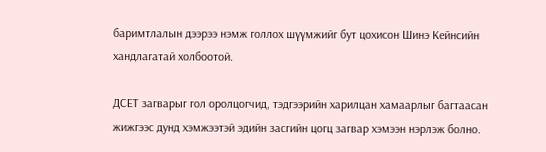баримтлалын дээрээ нэмж голлох шүүмжийг бут цохисон Шинэ Кейнсийн хандлагатай холбоотой.

ДСЕТ загварыг гол оролцогчид, тэдгээрийн харилцан хамаарлыг багтаасан жижгээс дунд хэмжээтэй эдийн засгийн цогц загвар хэмээн нэрлэж болно.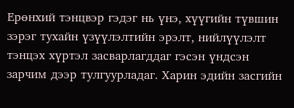Ерөнхий тэнцвэр гэдэг нь үнэ, хүүгийн түвшин зэрэг тухайн үзүүлэлтийн эрэлт, нийлүүлэлт тэнцэх хүртэл засварлагддаг гэсэн үндсэн зарчим дээр тулгуурладаг. Харин эдийн засгийн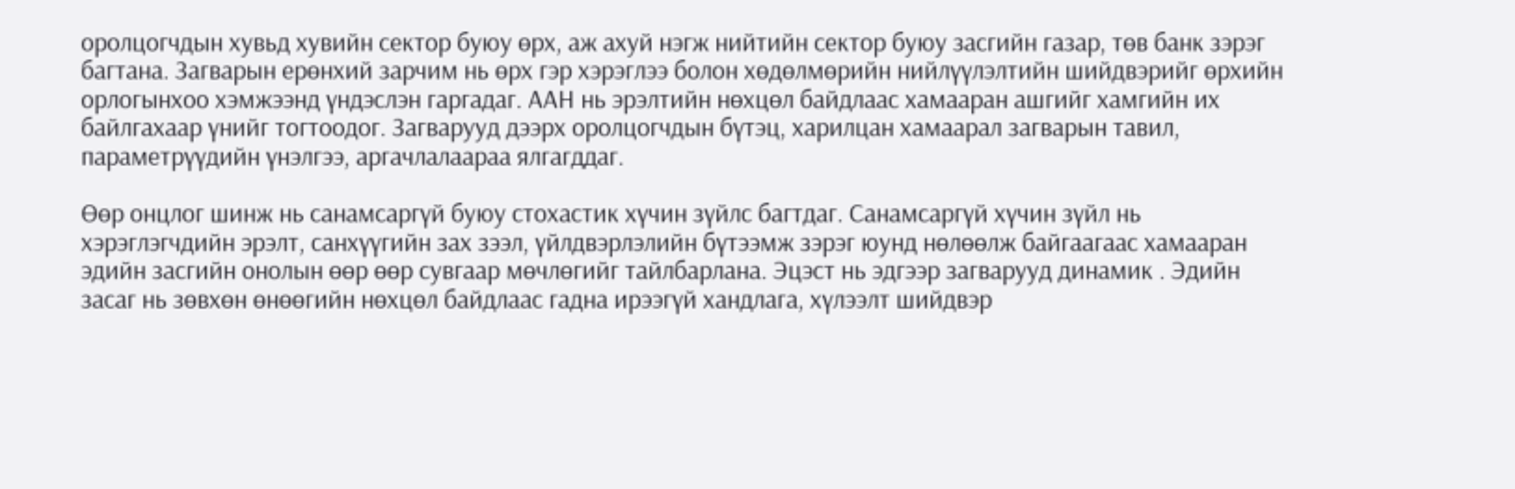оролцогчдын хувьд хувийн сектор буюу өрх, аж ахуй нэгж нийтийн сектор буюу засгийн газар, төв банк зэрэг багтана. Загварын ерөнхий зарчим нь өрх гэр хэрэглээ болон хөдөлмөрийн нийлүүлэлтийн шийдвэрийг өрхийн орлогынхоо хэмжээнд үндэслэн гаргадаг. ААН нь эрэлтийн нөхцөл байдлаас хамааран ашгийг хамгийн их байлгахаар үнийг тогтоодог. Загварууд дээрх оролцогчдын бүтэц, харилцан хамаарал загварын тавил, параметрүүдийн үнэлгээ, аргачлалаараа ялгагддаг.

Өөр онцлог шинж нь санамсаргүй буюу стохастик хүчин зүйлс багтдаг. Санамсаргүй хүчин зүйл нь хэрэглэгчдийн эрэлт, санхүүгийн зах зээл, үйлдвэрлэлийн бүтээмж зэрэг юунд нөлөөлж байгаагаас хамааран эдийн засгийн онолын өөр өөр сувгаар мөчлөгийг тайлбарлана. Эцэст нь эдгээр загварууд динамик . Эдийн засаг нь зөвхөн өнөөгийн нөхцөл байдлаас гадна ирээгүй хандлага, хүлээлт шийдвэр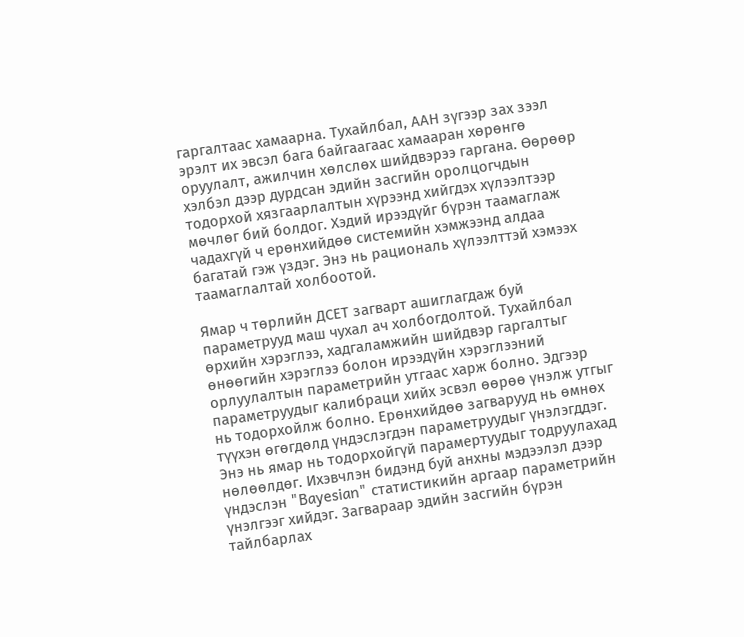гаргалтаас хамаарна. Тухайлбал, ААН зүгээр зах зээл эрэлт их эвсэл бага байгаагаас хамааран хөрөнгө оруулалт, ажилчин хөлслөх шийдвэрээ гаргана. Өөрөөр хэлбэл дээр дурдсан эдийн засгийн оролцогчдын тодорхой хязгаарлалтын хүрээнд хийгдэх хүлээлтээр мөчлөг бий болдог. Хэдий ирээдүйг бүрэн таамаглаж чадахгүй ч ерөнхийдөө системийн хэмжээнд алдаа багатай гэж үздэг. Энэ нь рациональ хүлээлттэй хэмээх таамаглалтай холбоотой.

Ямар ч төрлийн ДСЕТ загварт ашиглагдаж буй параметрууд маш чухал ач холбогдолтой. Тухайлбал өрхийн хэрэглээ, хадгаламжийн шийдвэр гаргалтыг өнөөгийн хэрэглээ болон ирээдүйн хэрэглээний орлуулалтын параметрийн утгаас харж болно. Эдгээр параметруудыг калибраци хийх эсвэл өөрөө үнэлж утгыг нь тодорхойлж болно. Ерөнхийдөө загварууд нь өмнөх түүхэн өгөгдөлд үндэслэгдэн параметруудыг үнэлэгддэг. Энэ нь ямар нь тодорхойгүй парамертуудыг тодруулахад нөлөөлдөг. Ихэвчлэн бидэнд буй анхны мэдээлэл дээр үндэслэн "Bayesian" статистикийн аргаар параметрийн үнэлгээг хийдэг. Загвараар эдийн засгийн бүрэн тайлбарлах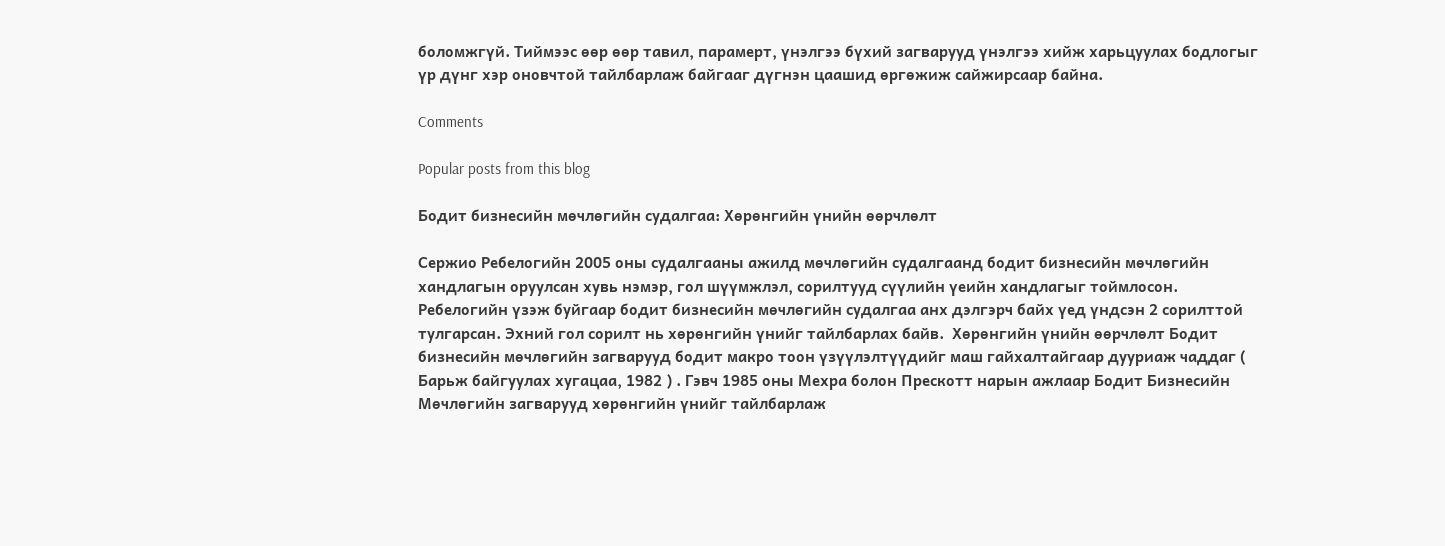боломжгүй. Тиймээс өөр өөр тавил, парамерт, үнэлгээ бүхий загварууд үнэлгээ хийж харьцуулах бодлогыг үр дүнг хэр оновчтой тайлбарлаж байгааг дүгнэн цаашид өргөжиж сайжирсаар байна.

Comments

Popular posts from this blog

Бодит бизнесийн мөчлөгийн судалгаа: Хөрөнгийн үнийн өөрчлөлт

Сержио Ребелогийн 2005 оны судалгааны ажилд мөчлөгийн судалгаанд бодит бизнесийн мөчлөгийн хандлагын оруулсан хувь нэмэр, гол шүүмжлэл, сорилтууд сүүлийн үеийн хандлагыг тоймлосон. Ребелогийн үзэж буйгаар бодит бизнесийн мөчлөгийн судалгаа анх дэлгэрч байх үед үндсэн 2 сорилттой тулгарсан. Эхний гол сорилт нь хөрөнгийн үнийг тайлбарлах байв.  Хөрөнгийн үнийн өөрчлөлт Бодит бизнесийн мөчлөгийн загварууд бодит макро тоон үзүүлэлтүүдийг маш гайхалтайгаар дууриаж чаддаг ( Барьж байгуулах хугацаа, 1982 ) . Гэвч 1985 оны Мехра болон Прескотт нарын ажлаар Бодит Бизнесийн Мөчлөгийн загварууд хөрөнгийн үнийг тайлбарлаж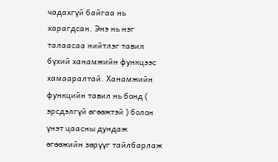чадахгүй байгаа нь харагдсан. Энэ нь нэг талаасаа нийтлэг тавил бүхий ханамжийн функцээс хамааралтай. Ханамжийн функцийн тавил нь бонд ( эрсдэлгүй өгөөжтэй ) болон үнэт цаасны дундаж өгөөжийн зөрүүг тайлбарлаж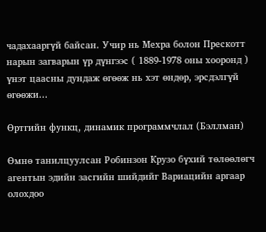чадахааргүй байсан. Учир нь Мехра болон Прескотт нарын загварын үр дүнгээс ( 1889-1978 оны хооронд ) үнэт цаасны дундаж өгөөж нь хэт өндөр, эрсдэлгүй өгөөжи...

Өртгийн функц, динамик программчлал (Бэллман)

Өмнө танилцуулсан Робинзон Крузо бүхий төлөөлөгч агентын эдийн засгийн шийдийг Вариацийн аргаар олохдоо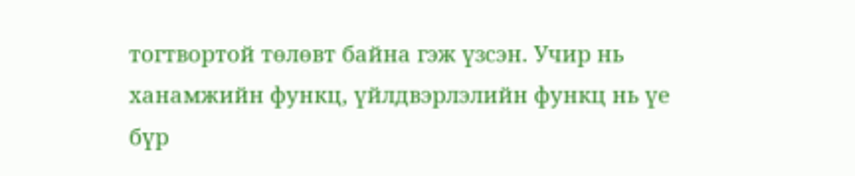тогтвортой төлөвт байна гэж үзсэн. Учир нь ханамжийн функц, үйлдвэрлэлийн функц нь үе бүр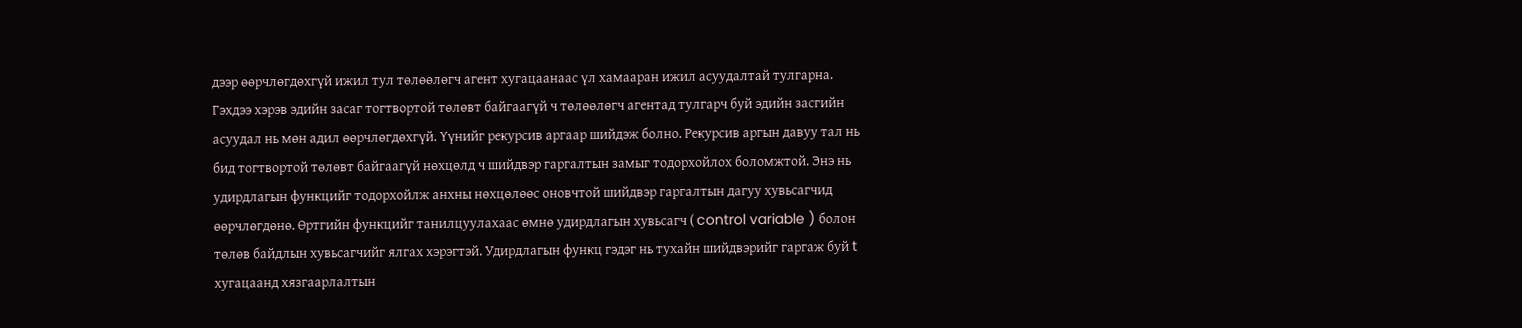дээр өөрчлөгдөхгүй ижил тул төлөөлөгч агент хугацаанаас үл хамааран ижил асуудалтай тулгарна. Гэхдээ хэрэв эдийн засаг тогтвортой төлөвт байгаагүй ч төлөөлөгч агентад тулгарч буй эдийн засгийн асуудал нь мөн адил өөрчлөгдөхгүй. Үүнийг рекурсив аргаар шийдэж болно. Рекурсив аргын давуу тал нь бид тогтвортой төлөвт байгаагүй нөхцөлд ч шийдвэр гаргалтын замыг тодорхойлох боломжтой. Энэ нь удирдлагын функцийг тодорхойлж анхны нөхцөлөөс оновчтой шийдвэр гаргалтын дагуу хувьсагчид өөрчлөгдөнө. Өртгийн функцийг танилцуулахаас өмнө удирдлагын хувьсагч ( control variable ) болон төлөв байдлын хувьсагчийг ялгах хэрэгтэй. Удирдлагын функц гэдэг нь тухайн шийдвэрийг гаргаж буй t хугацаанд хязгаарлалтын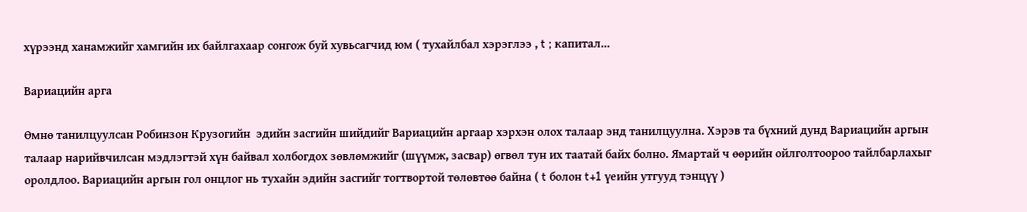хүрээнд ханамжийг хамгийн их байлгахаар сонгож буй хувьсагчид юм ( тухайлбал хэрэглээ , t ; капитал...

Вариацийн арга

Өмнө танилцуулсан Робинзон Крузогийн  эдийн засгийн шийдийг Вариацийн аргаар хэрхэн олох талаар энд танилцуулна. Хэрэв та бүхний дунд Вариацийн аргын талаар нарийвчилсан мэдлэгтэй хүн байвал холбогдох зөвлөмжийг (шүүмж, засвар) өгвөл тун их таатай байх болно. Ямартай ч өөрийн ойлголтоороо тайлбарлахыг оролдлоо. Вариацийн аргын гол онцлог нь тухайн эдийн засгийг тогтвортой төлөвтөө байна ( t болон t+1 үеийн утгууд тэнцүү )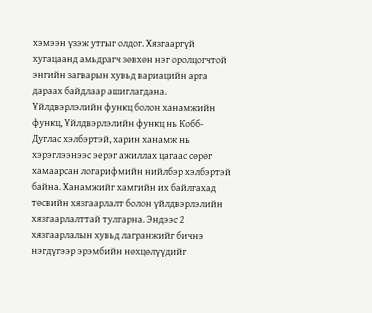хэмээн үзэж утгыг олдог. Хязгааргүй хугацаанд амьдрагч зөвхөн нэг оролцогчтой энгийн загварын хувьд вариацийн арга дараах байдлаар ашиглагдана. Үйлдвэрлэлийн функц болон ханамжийн функц, Үйлдвэрлэлийн функц нь Кобб-Дуглас хэлбэртэй, харин ханамж нь хэрэглээнээс эерэг ажиллах цагаас сөрөг хамаарсан логарифмийн нийлбэр хэлбэртэй байна. Ханамжийг хамгийн их байлгахад төсвийн хязгаарлалт болон үйлдвэрлэлийн хязгаарлалттай тулгарна. Эндээс 2 хязгаарлалын хувьд лагранжийг бичнэ нэгдүгээр эрэмбийн нөхцөлүүдийг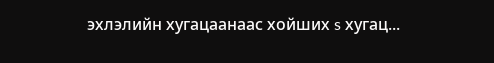эхлэлийн хугацаанаас хойших s хугац...